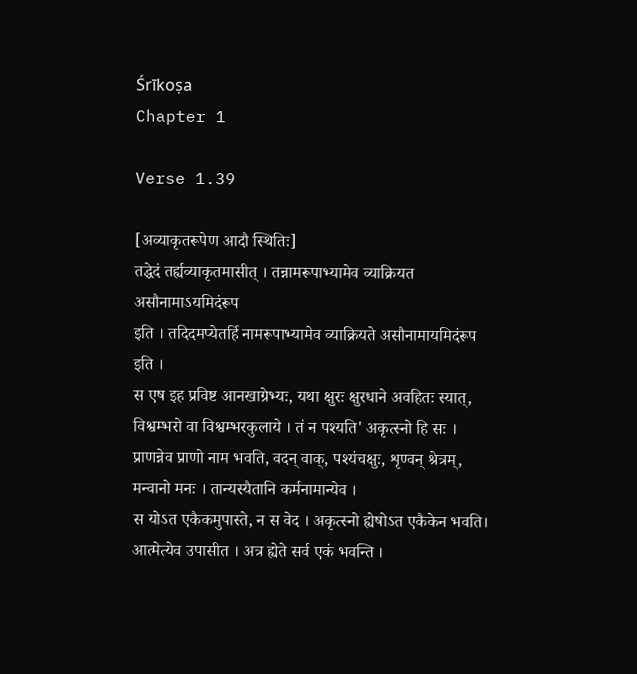Śrīkoṣa
Chapter 1

Verse 1.39

[अव्याकृतरूपेण आदौ स्थितिः]
तद्धेदं तर्ह्यव्याकृतमासीत् । तन्नामरूपाभ्यामेव व्याक्रियत असौनामाऽयमिदंरूप
इति । तदिदमप्येतर्हि नामरूपाभ्यामेव व्याक्रियते असौनामायमिदंरूप इति ।
स एष इह प्रविष्ट आनखाग्रेभ्यः, यथा क्षुरः क्षुरधाने अवहितः स्यात्,
विश्वम्भरो वा विश्वम्भरकुलाये । तं न पश्यति' अकृत्स्नो हि सः ।
प्राणन्नेव प्राणो नाम भवति, वदन् वाक्, पश्यंचक्षुः, शृण्वन् श्रेत्रम्,
मन्वानो मनः । तान्यस्यैतानि कर्मनामान्येव ।
स योऽत एकैकमुपास्ते, न स वेद । अकृत्स्नो ह्येषोऽत एकैकेन भवति।
आत्मेत्येव उपासीत । अत्र ह्येते सर्व एकं भवन्ति ।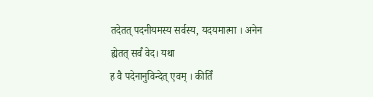तदेतत् पदनीयमस्य सर्वस्य, यदयमात्मा । अनेन ह्येतत् सर्वं वेद। यथा
ह वै पदेनानुविन्देत् एवम् । कीर्तिं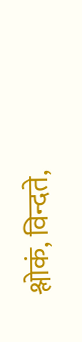श्लोकं, विन्दते,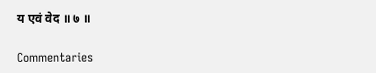य एवं वेद ॥ ७ ॥

Commentaries